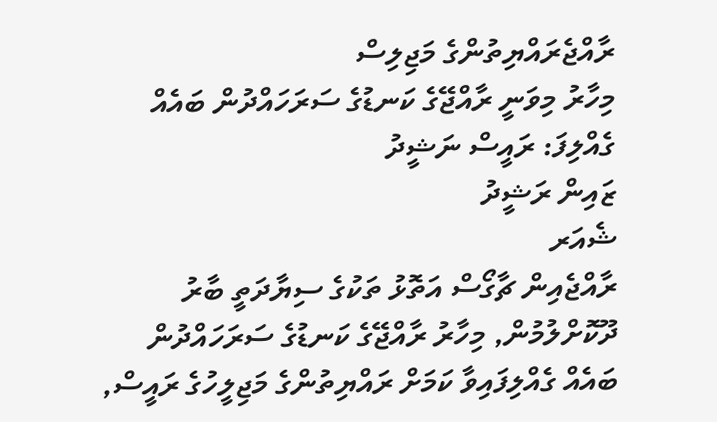ރާއްޖެރައްޔިތުންގެ މަޖިލިސް
މިހާރު މިވަނީ ރާއްޖޭގެ ކަނޑުގެ ސަރަހައްދުން ބައެއް ގެއްލިފަ: ރައީސް ނަޝީދު
ޒައިން ރަޝީދު
ޝެއަރ
ރާއްޖެއިން ޗާގޯސް އަތޮޅު ތަކުގެ ސިޔާދަތީ ބާރު ދޫކޮށްލުމުން, މިހާރު ރާއްޖޭގެ ކަނޑުގެ ސަރަހައްދުން ބައެއް ގެއްލިފައިވާ ކަމަށް ރައްޔިތުންގެ މަޖިލީހުގެ ރައީސް,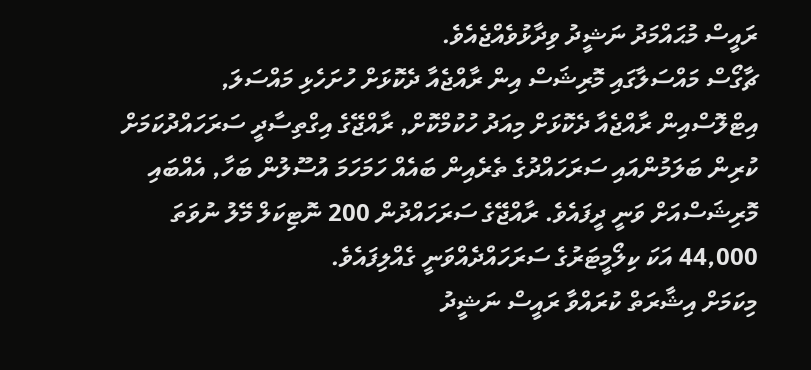ރައީސް މުޙައްމަދު ނަޝީދު ވިދާޅުވެއްޖެއެވެ.
ޗާގޯސް މައްސަލާގައި މޮރިޝަސް އިން ރާއްޖެއާ ދެކޮޅަށް ހުށަހެޅި މައްސަލަ, އިޓްލޮސްއިން ރާއްޖެއާ ދެކޮޅަށް މިއަދު ހުކުމްކޮށް, ރާއްޖޭގެ އިގްތިސާދީ ސަރަހައްދުކަމަށް ކުރިން ބަލަމުންއައި ސަރަހައްދުގެ ތެރެއިން ބައެއް ހަމަހަމަ އުސޫލުން ބަހާ, އެއްބައި މޮރިޝަސްއަށް ވަނީ ދީފައެވެ. ރާއްޖޭގެ ސަރަހައްދުން 200 ނޮޓިކަލް މޭލު ނުވަތަ 44,000 އަކަ ކިލޯމީޓަރުގެ ސަރަހައްދެއްވަނީ ގެއްލިފައެވެ.
މިކަމަށް އިޝާރަތް ކުރައްވާ ރައީސް ނަޝީދު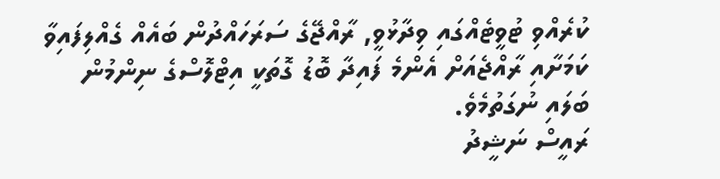ކުރެއްވި ޓުވީޓެއްގައި ވިދާޅުވީ, ރާއްޖޭގެ ސަރަހައްދުން ބައެއް ގެއްލިފައިވާ ކަމަށާއި ރާއްޖެއަށް އެންމެ ފައިދާ ބޮޑު ގޮތަކީ އިޓްލޮސްގެ ނިންމުން ބަލައި ނުގަތުމެވެ.
ރައީސް ނަޝީދު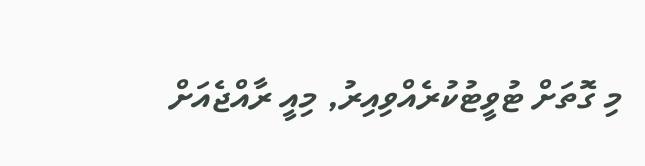މި ގޮތަށް ޓުވީޓުކުރެއްވިއިރު, މިއީ ރާއްޖެއަށް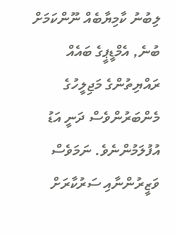ލިބުނު ކާމިޔާބެއް ނޫންކަމަށް ބުނެ, އެމްޑީޕީގެ ބައެއް ރައްޔިތުންގެ މަޖިލީހުގެ މެންބަރުންވެސް ދަނީ އަޑު އުފުލަމުންނެވެ. ނަމަވެސް ވަޒީރުންނާއި ސަރުކާރަށް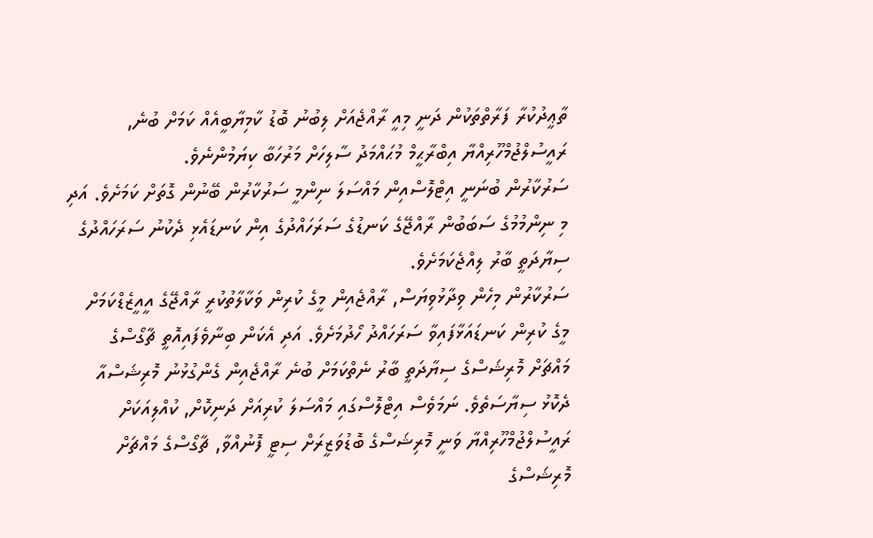ތާޢީދުކުރާ ފަރާތްތަކުން ދަނީ މިއީ ރާއްޖެއަށް ލިބުނު ބޮޑު ކާމިޔާބީއެއް ކަމަށް ބުނެ, ރައީސުލްޖުމްހޫރިއްޔާ އިބްރާޙީމް މުޙައްމަދު ސާލިހަށް މަރުހަބާ ކިޔަމުންނެވެ.
ސަރުކާރުން ބުނަނީ އިޓްލޮސްއިން މައްސަލަ ނިންމީ ސަރުކާރުން ބޭނުން ގޮތަށް ކަމަށެވެ. އަދި މި ނިންމުމުގެ ސަބަބުން ރާއްޖޭގެ ކަނޑުގެ ސަރަހައްދުގެ އިން ކަނޑައެޅި ދެކުނު ސަރަހައްދުގެ ސިޔާދަތީ ބާރު ލިއްޖެކަމަށެވެ.
ސަރުކާރުން މިހެން ވިދާޅުވިޔަސް, ރާއްޖެއިން މީގެ ކުރިން ވަކާލާތުކުރީ ރާއްޖޭގެ އީއީޒެޑްކަމަށް މީގެ ކުރިން ކަނޑައަޅާފައިވާ ސަރަހައްދު ހޯދުމަށެވެ. އަދި އެކަން ބިނާވެފައިއޮތީ ޗާގޯސްގެ މައްޗަށް މޮރިޝަސްގެ ސިޔާދަތީ ބާރު ނެތްކަމަށް ބުނެ ރާއްޖެއިން ގެންގުޅުނު މޮރިޝަސްއާ ދެކޮޅު ސިޔާސަތެވެ. ނަމަވެސް އިޓްލޮސްގައި މައްސަލަ ކުރިއަށް ދަނިކޮށް, ކުއްލިއަކަށް ރައީސުލްޖުމްހޫރިއްޔާ ވަނީ މޮރިޝަސްގެ ބޮޑުވަޒީރަށް ސިޓީ ފޮނުއްވާ, ޗާގޯސްގެ މައްޗަށް މޮރިޝަސްގެ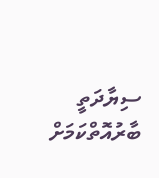ސިޔާދަތީ ބާރުއޮތްކަމަށް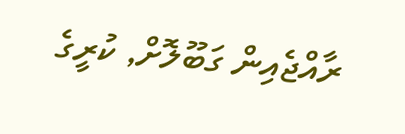ރާއްޖެއިން ގަބޫލޮށް, ކުރީގެ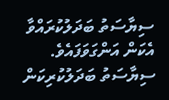ސިޔާސަތު ބަދަލުކުރައްވާ އެކަން އަންގަވަފައެވެ.
ސިޔާސަތު ބަދަލުކުރިކަން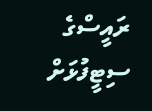ރައީސްގެ ސިޓީފުޅަށް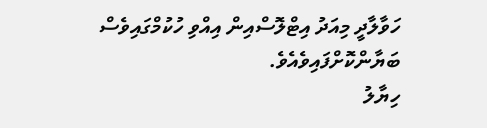ހަވާލާދީ މިއަދު އިޓްލޮސްއިން އިއްވި ހުކުމްގައިވެސް ބަޔާންކޮށްފައިވެއެވެ.
ހިޔާލު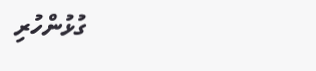ގުޅުންހުރި